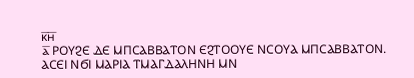ⲕ̅ⲏ̅
ⲁ̅ ⲢⲞⲨϨⲈ ⲆⲈ ⲘⲠⲤⲀⲂⲂⲀⲦⲞⲚ ⲈϨⲦⲞⲞⲨⲈ ⲚⲤⲞⲨⲀ ⲘⲠⲤⲀⲂⲂⲀⲦⲞⲚ. ⲀⲤⲈⲒ ⲚϬⲒ ⲘⲀⲢⲒⲀ ⲦⲘⲀⲄⲆⲀⲖⲎⲚⲎ ⲘⲚ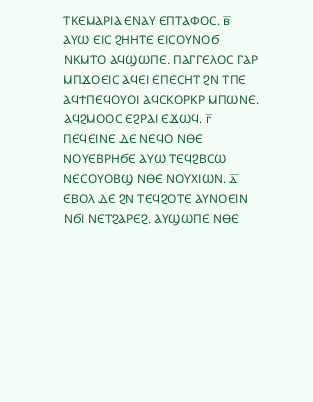ⲦⲔⲈⲘⲀⲢⲒⲀ ⲈⲚⲀⲨ ⲈⲠⲦⲀⲪⲞⲤ. ⲃ̅ ⲀⲨⲰ ⲈⲒⲤ ϨⲎⲎⲦⲈ ⲈⲒⲤⲞⲨⲚⲞϬ ⲚⲔⲘⲦⲞ ⲀϤϢⲰⲠⲈ. ⲠⲀⲄⲄⲈⲖⲞⲤ ⲄⲀⲢ ⲘⲠϪⲞⲈⲒⲤ ⲀϤⲈⲒ ⲈⲠⲈⲤⲎⲦ ϨⲚ ⲦⲠⲈ ⲀϤϮⲠⲈϤⲞⲨⲞⲒ ⲀϤⲤⲔⲞⲢⲔⲢ ⲘⲠⲰⲚⲈ. ⲀϤϨⲘⲞⲞⲤ ⲈϨⲢⲀⲒ ⲈϪⲰϤ. ⲅ̅ ⲠⲈϤⲈⲒⲚⲈ ⲆⲈ ⲚⲈϤⲞ ⲚⲐⲈ ⲚⲞⲨⲈⲂⲢⲎϬⲈ ⲀⲨⲰ ⲦⲈϤϨⲂⲤⲰ ⲚⲈⲤⲞⲨⲞⲂϢ ⲚⲐⲈ ⲚⲞⲨⲬⲒⲰⲚ. ⲇ̅ ⲈⲂⲞⲖ ⲆⲈ ϨⲚ ⲦⲈϤϨⲞⲦⲈ ⲀⲨⲚⲞⲈⲒⲚ ⲚϬⲒ ⲚⲈⲦϨⲀⲢⲈϨ. ⲀⲨϢⲰⲠⲈ ⲚⲐⲈ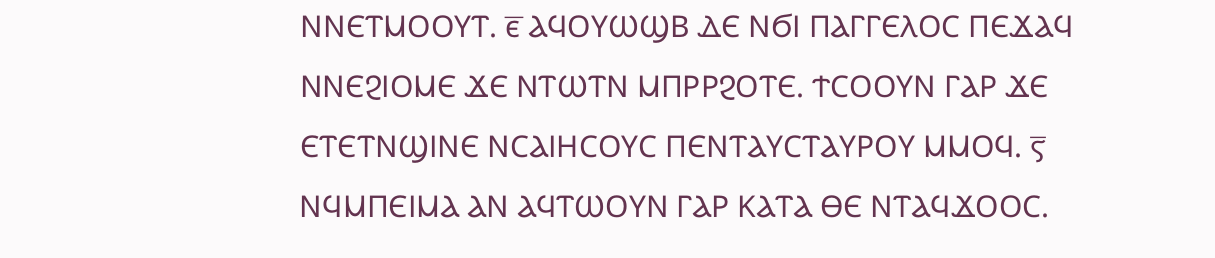ⲚⲚⲈⲦⲘⲞⲞⲨⲦ. ⲉ̅ ⲀϤⲞⲨⲰϢⲂ ⲆⲈ ⲚϬⲒ ⲠⲀⲄⲄⲈⲖⲞⲤ ⲠⲈϪⲀϤ ⲚⲚⲈϨⲒⲞⲘⲈ ϪⲈ ⲚⲦⲰⲦⲚ ⲘⲠⲢⲢϨⲞⲦⲈ. ϮⲤⲞⲞⲨⲚ ⲄⲀⲢ ϪⲈ ⲈⲦⲈⲦⲚϢⲒⲚⲈ ⲚⲤⲀⲒⲎⲤⲞⲨⲤ ⲠⲈⲚⲦⲀⲨⲤⲦⲀⲨⲢⲞⲨ ⲘⲘⲞϤ. ⲋ̅ ⲚϤⲘⲠⲈⲒⲘⲀ ⲀⲚ ⲀϤⲦⲰⲞⲨⲚ ⲄⲀⲢ ⲔⲀⲦⲀ ⲐⲈ ⲚⲦⲀϤϪⲞⲞⲤ.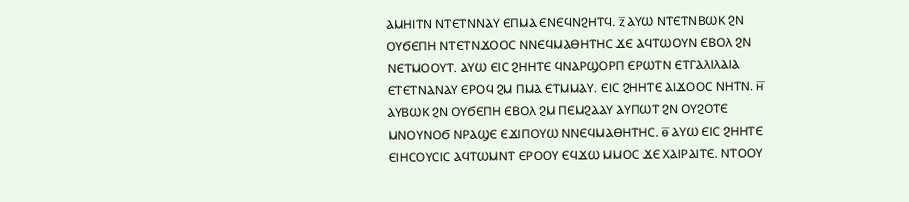ⲀⲘⲎⲒⲦⲚ ⲚⲦⲈⲦⲚⲚⲀⲨ ⲈⲠⲘⲀ ⲈⲚⲈϤⲚϨⲎⲦϤ. ⲍ̅ ⲀⲨⲰ ⲚⲦⲈⲦⲚⲂⲰⲔ ϨⲚ ⲞⲨϬⲈⲠⲎ ⲚⲦⲈⲦⲚϪⲞⲞⲤ ⲚⲚⲈϤⲘⲀⲐⲎⲦⲎⲤ ϪⲈ ⲀϤⲦⲰⲞⲨⲚ ⲈⲂⲞⲖ ϨⲚ ⲚⲈⲦⲘⲞⲞⲨⲦ. ⲀⲨⲰ ⲈⲒⲤ ϨⲎⲎⲦⲈ ϤⲚⲀⲢϢⲞⲢⲠ ⲈⲢⲰⲦⲚ ⲈⲦⲄⲀⲖⲒⲖⲀⲒⲀ ⲈⲦⲈⲦⲚⲀⲚⲀⲨ ⲈⲢⲞϤ ϨⲘ ⲠⲘⲀ ⲈⲦⲘⲘⲀⲨ. ⲈⲒⲤ ϨⲎⲎⲦⲈ ⲀⲒϪⲞⲞⲤ ⲚⲎⲦⲚ. ⲏ̅ ⲀⲨⲂⲰⲔ ϨⲚ ⲞⲨϬⲈⲠⲎ ⲈⲂⲞⲖ ϨⲘ ⲠⲈⲘϨⲀⲀⲨ ⲀⲨⲠⲰⲦ ϨⲚ ⲞⲨϨⲞⲦⲈ ⲘⲚⲞⲨⲚⲞϬ ⲚⲢⲀϢⲈ ⲈϪⲒⲠⲞⲨⲰ ⲚⲚⲈϤⲘⲀⲐⲎⲦⲎⲤ. ⲑ̅ ⲀⲨⲰ ⲈⲒⲤ ϨⲎⲎⲦⲈ ⲈⲒⲎⲤⲞⲨⲤⲒⲤ ⲀϤⲦⲰⲘⲚⲦ ⲈⲢⲞⲞⲨ ⲈϤϪⲰ ⲘⲘⲞⲤ ϪⲈ ⲬⲀⲒⲢⲀⲒⲦⲈ. ⲚⲦⲞⲞⲨ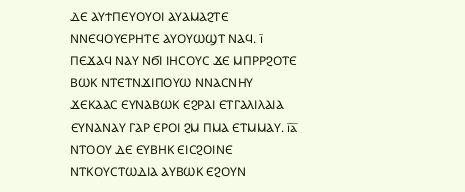ⲆⲈ ⲀⲨϮⲠⲈⲨⲞⲨⲞⲒ ⲀⲨⲀⲘⲀϨⲦⲈ ⲚⲚⲈϤⲞⲨⲈⲢⲎⲦⲈ ⲀⲨⲞⲨⲰϢⲦ ⲚⲀϤ. ⲓ̅ ⲠⲈϪⲀϤ ⲚⲀⲨ ⲚϬⲒ ⲒⲎⲤⲞⲨⲤ ϪⲈ ⲘⲠⲢⲢϨⲞⲦⲈ ⲂⲰⲔ ⲚⲦⲈⲦⲚϪⲒⲠⲞⲨⲰ ⲚⲚⲀⲤⲚⲎⲨ ϪⲈⲔⲀⲀⲤ ⲈⲨⲚⲀⲂⲰⲔ ⲈϨⲢⲀⲒ ⲈⲦⲄⲀⲖⲒⲖⲀⲒⲀ ⲈⲨⲚⲀⲚⲀⲨ ⲄⲀⲢ ⲈⲢⲞⲒ ϨⲘ ⲠⲘⲀ ⲈⲦⲘⲘⲀⲨ. ⲓ̅ⲁ̅ ⲚⲦⲞⲞⲨ ⲆⲈ ⲈⲨⲂⲎⲔ ⲈⲒⲤϨⲞⲒⲚⲈ ⲚⲦⲔⲞⲨⲤⲦⲰⲆⲒⲀ ⲀⲨⲂⲰⲔ ⲈϨⲞⲨⲚ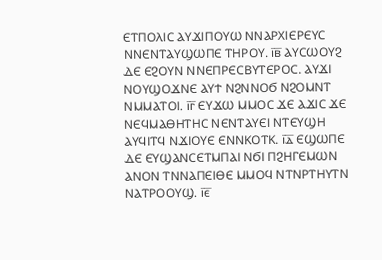ⲈⲦⲠⲞⲖⲒⲤ ⲀⲨϪⲒⲠⲞⲨⲰ ⲚⲚⲀⲢⲬⲒⲈⲢⲈⲨⲤ ⲚⲚⲈⲚⲦⲀⲨϢⲰⲠⲈ ⲦⲎⲢⲞⲨ. ⲓ̅ⲃ̅ ⲀⲨⲤⲰⲞⲨϨ ⲆⲈ ⲈϨⲞⲨⲚ ⲚⲚⲈⲠⲢⲈⲤⲂⲨⲦⲈⲢⲞⲤ. ⲀⲨϪⲒ ⲚⲞⲨϢⲞϪⲚⲈ ⲀⲨϮ ⲚϨⲚⲚⲞϬ ⲚϨⲞⲘⲚⲦ ⲚⲘⲘⲀⲦⲞⲒ. ⲓ̅ⲅ̅ ⲈⲨϪⲰ ⲘⲘⲞⲤ ϪⲈ ⲀϪⲒⲤ ϪⲈ ⲚⲈϤⲘⲀⲐⲎⲦⲎⲤ ⲚⲈⲚⲦⲀⲨⲈⲒ ⲚⲦⲈⲨϢⲎ ⲀⲨϤⲒⲦϤ ⲚϪⲒⲞⲨⲈ ⲈⲚⲚⲔⲞⲦⲔ. ⲓ̅ⲇ̅ ⲈϢⲰⲠⲈ ⲆⲈ ⲈⲨϢⲀⲚⲤⲈⲦⲘⲠⲀⲒ ⲚϬⲒ ⲠϨⲎⲄⲈⲘⲰⲚ ⲀⲚⲞⲚ ⲦⲚⲚⲀⲠⲈⲒⲐⲈ ⲘⲘⲞϤ ⲚⲦⲚⲢⲦⲎⲨⲦⲚ ⲚⲀⲦⲢⲞⲞⲨϢ. ⲓ̅ⲉ̅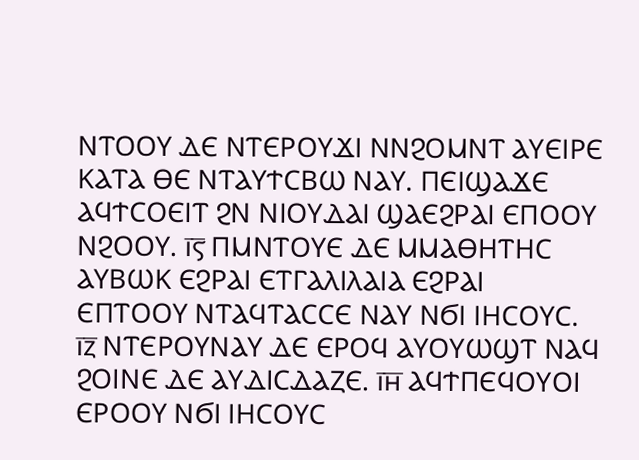ⲚⲦⲞⲞⲨ ⲆⲈ ⲚⲦⲈⲢⲞⲨϪⲒ ⲚⲚϨⲞⲘⲚⲦ ⲀⲨⲈⲒⲢⲈ ⲔⲀⲦⲀ ⲐⲈ ⲚⲦⲀⲨϮⲤⲂⲰ ⲚⲀⲨ. ⲠⲈⲒϢⲀϪⲈ ⲀϤϮⲤⲞⲈⲒⲦ ϨⲚ ⲚⲒⲞⲨⲆⲀⲒ ϢⲀⲈϨⲢⲀⲒ ⲈⲠⲞⲞⲨ ⲚϨⲞⲞⲨ. ⲓ̅ⲋ̅ ⲠⲘⲚⲦⲞⲨⲈ ⲆⲈ ⲘⲘⲀⲐⲎⲦⲎⲤ ⲀⲨⲂⲰⲔ ⲈϨⲢⲀⲒ ⲈⲦⲄⲀⲖⲒⲖⲀⲒⲀ ⲈϨⲢⲀⲒ ⲈⲠⲦⲞⲞⲨ ⲚⲦⲀϤⲦⲀⲤⲤⲈ ⲚⲀⲨ ⲚϬⲒ ⲒⲎⲤⲞⲨⲤ. ⲓ̅ⲍ̅ ⲚⲦⲈⲢⲞⲨⲚⲀⲨ ⲆⲈ ⲈⲢⲞϤ ⲀⲨⲞⲨⲰϢⲦ ⲚⲀϤ ϨⲞⲒⲚⲈ ⲆⲈ ⲀⲨⲆⲒⲤⲆⲀⲌⲈ. ⲓ̅ⲏ̅ ⲀϤϮⲠⲈϤⲞⲨⲞⲒ ⲈⲢⲞⲞⲨ ⲚϬⲒ ⲒⲎⲤⲞⲨⲤ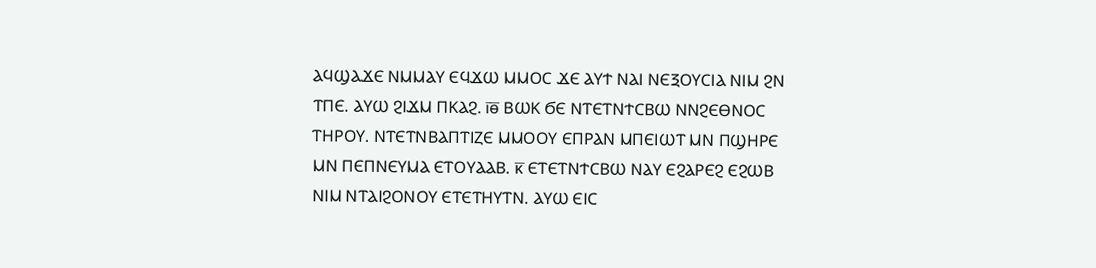ⲀϤϢⲀϪⲈ ⲚⲘⲘⲀⲨ ⲈϤϪⲰ ⲘⲘⲞⲤ ϪⲈ ⲀⲨϮ ⲚⲀⲒ ⲚⲈⲜⲞⲨⲤⲒⲀ ⲚⲒⲘ ϨⲚ ⲦⲠⲈ. ⲀⲨⲰ ϨⲒϪⲘ ⲠⲔⲀϨ. ⲓ̅ⲑ̅ ⲂⲰⲔ ϬⲈ ⲚⲦⲈⲦⲚϮⲤⲂⲰ ⲚⲚϨⲈⲐⲚⲞⲤ ⲦⲎⲢⲞⲨ. ⲚⲦⲈⲦⲚⲂⲀⲠⲦⲒⲌⲈ ⲘⲘⲞⲞⲨ ⲈⲠⲢⲀⲚ ⲘⲠⲈⲒⲰⲦ ⲘⲚ ⲠϢⲎⲢⲈ ⲘⲚ ⲠⲈⲠⲚⲈⲨⲘⲀ ⲈⲦⲞⲨⲀⲀⲂ. ⲕ̅ ⲈⲦⲈⲦⲚϮⲤⲂⲰ ⲚⲀⲨ ⲈϨⲀⲢⲈϨ ⲈϨⲰⲂ ⲚⲒⲘ ⲚⲦⲀⲒϨⲞⲚⲞⲨ ⲈⲦⲈⲦⲎⲨⲦⲚ. ⲀⲨⲰ ⲈⲒⲤ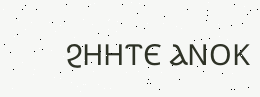ϨⲎⲎⲦⲈ ⲀⲚⲞⲔ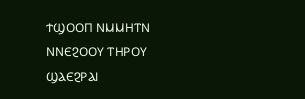ϮϢⲞⲞⲠ ⲚⲘⲘⲎⲦⲚ ⲚⲚⲈϨⲞⲞⲨ ⲦⲎⲢⲞⲨ ϢⲀⲈϨⲢⲀⲒ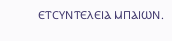ⲈⲦⲤⲨⲚⲦⲈⲖⲈⲒⲀ ⲘⲠⲀⲒⲰⲚ.